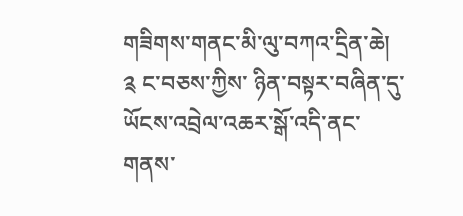གཟིགས་གནང་མི་ལུ་བཀའ་དྲིན་ཆེ།
༉ ང་བཅས་ཀྱིས་ ཉིན་བསྟར་བཞིན་དུ་
ཡོངས་འབྲེལ་འཆར་སྒོ་འདི་ནང་
གནས་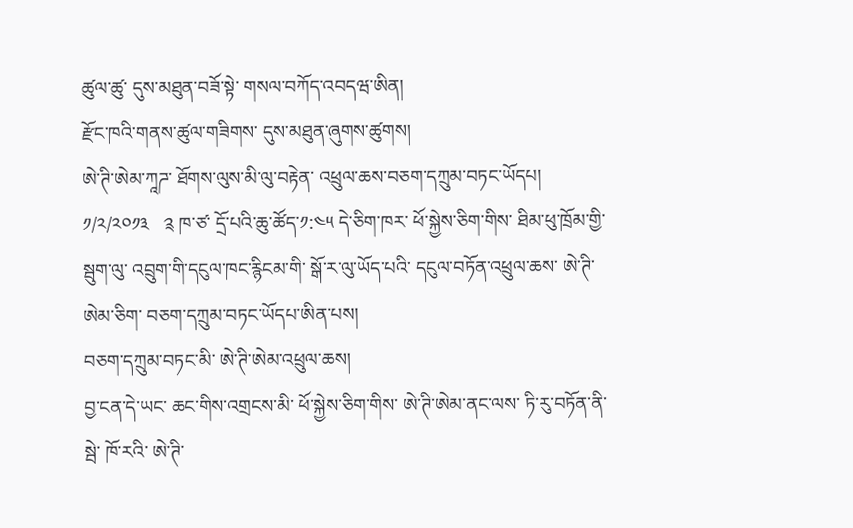ཚུལ་ཚུ་ དུས་མཐུན་བཟོ་སྟེ་ གསལ་བཀོད་འབདཝ་ཨིན།
རྫོང་ཁའི་གནས་ཚུལ་གཟིགས་ དུས་མཐུན་ཞུགས་ཚུགས།
ཨེ་ཊི་ཨེམ་ཀཱཌ་ ཐོགས་ལུས་མི་ལུ་བརྟེན་ འཕྲུལ་ཆས་བཅག་དཀྲུམ་བཏང་ཡོདཔ།
༡/༢/༢༠༡༣   ༉ ཁ་ཙ་ དྲོ་པའི་ཆུ་ཚོད་༡:༤༥ དེ་ཅིག་ཁར་ ཕོ་སྐྱེས་ཅིག་གིས་ ཐིམ་ཕུ་ཁྲོམ་གྱི་སྦུག་ལུ་ འབྲུག་གི་དངུལ་ཁང་རྙིངམ་གི་ སྒོ་ར་ལུ་ཡོད་པའི་ དངུལ་བཏོན་འཕྲུལ་ཆས་ ཨེ་ཊི་ཨེམ་ཅིག་ བཅག་དཀྲུམ་བཏང་ཡོདཔ་ཨིན་པས།
བཅག་དཀྲུམ་བཏང་མི་ ཨེ་ཊི་ཨེམ་འཕྲུལ་ཆས།
བྱ་ངན་དེ་ཡང་ ཆང་གིས་འགྲངས་མི་ ཕོ་སྐྱེས་ཅིག་གིས་ ཨེ་ཊི་ཨེམ་ནང་ལས་ ཏི་རུ་བཏོན་ནི་སྦེ་ ཁོ་རའི་ ཨེ་ཊི་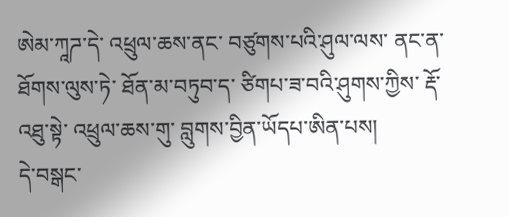ཨེམ་ཀཱཌ་དེ་ འཕྲུལ་ཆས་ནང་ བཙུགས་པའི་ཤུལ་ལས་ ནང་ན་ཐོགས་ལུས་ཏེ་ ཐོན་མ་བཏུབ་ད་ ཙིགཔ་ཟ་བའི་ཤུགས་ཀྱིས་ རྡོ་འཐུ་སྟེ་ འཕྲུལ་ཆས་གུ་ བླུགས་བྱིན་ཡོདཔ་ཨིན་པས།
དེ་བསྒང་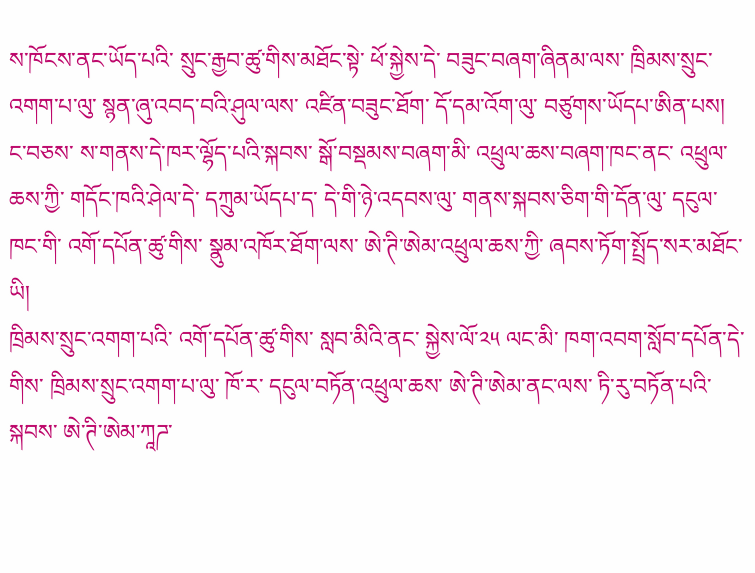ས་ཁོངས་ནང་ཡོད་པའི་ སྲུང་རྒྱབ་ཚུ་གིས་མཐོང་སྟེ་ ཕོ་སྐྱེས་དེ་ བཟུང་བཞག་ཞིནམ་ལས་ ཁྲིམས་སྲུང་འགག་པ་ལུ་ སྙན་ཞུ་འབད་བའི་ཤུལ་ལས་ འཛིན་བཟུང་ཐོག་ དོ་དམ་འོག་ལུ་ བཙུགས་ཡོདཔ་ཨིན་པས།
ང་བཅས་ ས་གནས་དེ་ཁར་ལྷོད་པའི་སྐབས་ སྒོ་བསྡམས་བཞག་མི་ འཕྲུལ་ཆས་བཞག་ཁང་ནང་ འཕྲུལ་ཆས་ཀྱི་ གདོང་ཁའི་ཤེལ་དེ་ དཀྲུམ་ཡོདཔ་ད་ དེ་གི་ཉེ་འདབས་ལུ་ གནས་སྐབས་ཅིག་གི་དོན་ལུ་ དངུལ་ཁང་གི་ འགོ་དཔོན་ཚུ་གིས་ སྣུམ་འཁོར་ཐོག་ལས་ ཨེ་ཊི་ཨེམ་འཕྲུལ་ཆས་ཀྱི་ ཞབས་ཏོག་སྤྲོད་སར་མཐོང་ཡི།
ཁྲིམས་སྲུང་འགག་པའི་ འགོ་དཔོན་ཚུ་གིས་ སླབ་མིའི་ནང་ སྐྱེས་ལོ་༢༥ ལང་མི་ ཁག་འབག་སློབ་དཔོན་དེ་གིས་ ཁྲིམས་སྲུང་འགག་པ་ལུ་ ཁོ་ར་ དངུལ་བཏོན་འཕྲུལ་ཆས་ ཨེ་ཊི་ཨེམ་ནང་ལས་ ཏི་རུ་བཏོན་པའི་སྐབས་ ཨེ་ཊི་ཨེམ་ཀཱཌ་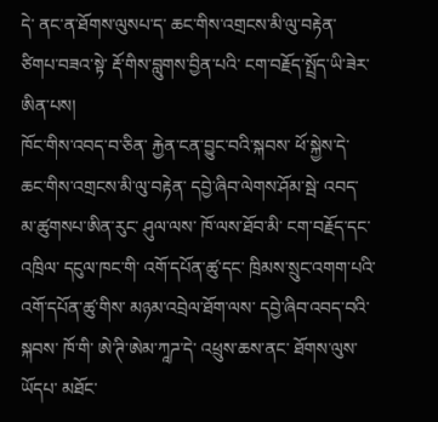དེ་ ནང་ན་ཐོགས་ལུསཔ་ད་ ཆང་གིས་འགྲངས་མི་ལུ་བརྟེན་ ཙིགཔ་བཟའ་སྟེ་ རྡོ་གིས་བླུགས་བྱིན་པའི་ ངག་བརྗོད་སྤྲོད་ཡི་ཟེར་ཨིན་པས།
ཁོང་གིས་འབད་བ་ཅིན་ རྐྱེན་ངན་བྱུང་བའི་སྐབས་ ཕོ་སྐྱེས་དེ་ ཆང་གིས་འགྲངས་མི་ལུ་བརྟེན་ དབྱེ་ཞིབ་ལེགས་ཤོམ་སྦེ་ འབད་མ་ཚུགསཔ་ཨིན་རུང་ ཤུལ་ལས་ ཁོ་ལས་ཐོབ་མི་ ངག་བརྗོད་དང་འཁྲིལ་ དངུལ་ཁང་གི་ འགོ་དཔོན་ཚུ་དང་ ཁྲིམས་སྲུང་འགག་པའི་ འགོ་དཔོན་ཚུ་གིས་ མཉམ་འབྲེལ་ཐོག་ལས་ དབྱེ་ཞིབ་འབད་བའི་སྐབས་ ཁོ་གི་ ཨེ་ཊི་ཨེམ་ཀཱཌ་དེ་ འཕྲུས་ཆས་ནང་ ཐོགས་ལུས་ཡོདཔ་ མཐོང་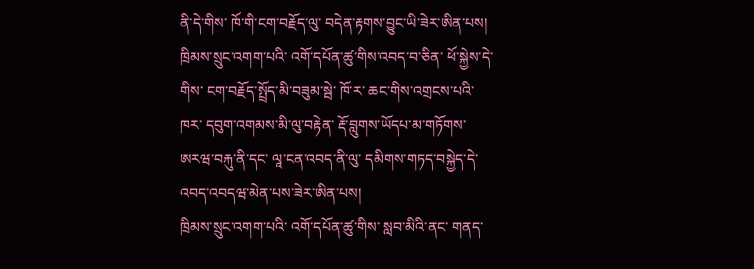ནི་དེ་གིས་ ཁོ་གི་ངག་བརྗོད་ལུ་ བདེན་རྟགས་བྱུང་ཡི་ཟེར་ཨིན་པས།
ཁྲིམས་སྲུང་འགག་པའི་ འགོ་དཔོན་ཚུ་གིས་འབད་བ་ཅིན་ ཕོ་སྐྱེས་དེ་གིས་ ངག་བརྗོད་སྤྲོད་མི་བཟུམ་སྦེ་ ཁོ་ར་ ཆང་གིས་འགྲངས་པའི་ཁར་ དབུག་འགམས་མི་ལུ་བརྟེན་ རྡོ་བླུགས་ཡོདཔ་མ་གཏོགས་ ཨརཝ་བརྐུ་ནི་དང་ ལཱ་ངན་འབད་ནི་ལུ་ དམིགས་གཏད་བསྐྱེད་དེ་ འབད་འབདཝ་མེན་པས་ཟེར་ཨིན་པས།
ཁྲིམས་སྲུང་འགག་པའི་ འགོ་དཔོན་ཚུ་གིས་ སླབ་མིའི་ནང་ གནད་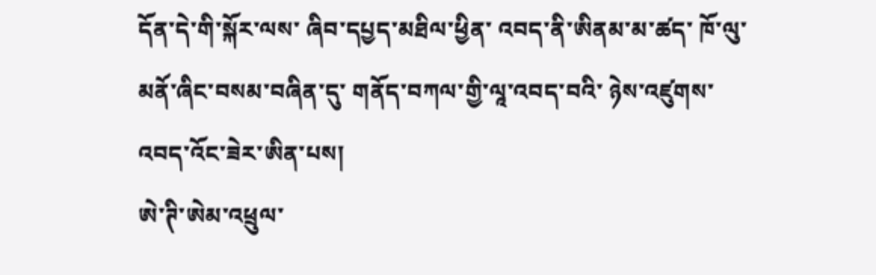དོན་དེ་གི་སྐོར་ལས་ ཞིབ་དཔྱད་མཐིལ་ཕྱིན་ འབད་ནི་ཨིནམ་མ་ཚད་ ཁོ་ལུ་ མནོ་ཞིང་བསམ་བཞིན་དུ་ གནོད་བཀལ་གྱི་ལཱ་འབད་བའི་ ཉེས་འཛུགས་འབད་འོང་ཟེར་ཨིན་པས།
ཨེ་ཊི་ཨེམ་འཕྲུལ་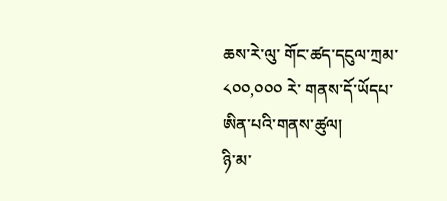ཆས་རེ་ལུ་ གོང་ཚད་དངུལ་ཀྲམ་༨༠༠,༠༠༠ རེ་ གནས་དོ་ཡོདཔ་ཨིན་པའི་གནས་ཚུལ།
ཉི་མ་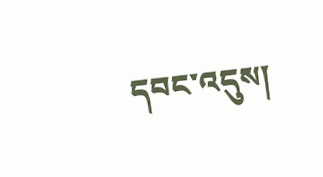དབང་འདུས།